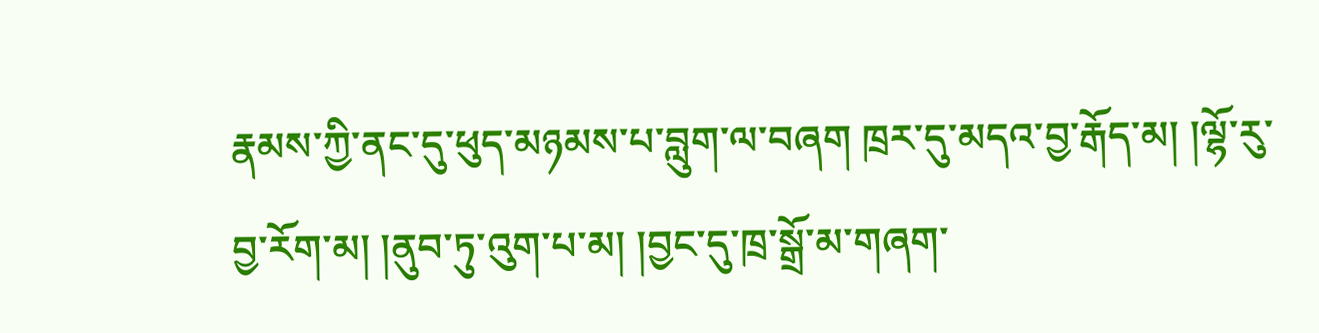རྣམས་ཀྱི་ནང་དུ་ཕུད་མཉམས་པ་བླུག་ལ་བཞག ཁྲར་དུ་མདའ་བྱ་རྒོད་མ། །ལྷོ་རུ་བྱ་རོག་མ། །ནུབ་ཏུ་འུག་པ་མ། །བྱང་དུ་ཁྲ་སྒྲོ་མ་གཞག་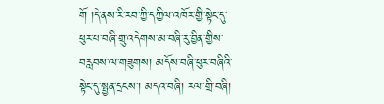གོ །དེ་ནས་རི་རབ་ཀྱི་དཀྱིལ་འཁོར་གྱི་སྟེང་དུ་ཕུར་པ་བཞི་གྲུ་འདེགས་མ་བཞི་རུ་བྱིན་གྱིས་བརླབས་ལ་གཟུགས། མདོས་བཞི་ཕུར་བཞིའི་སྟེང་དུ་སྤྱན་དྲངས་། མདའ་བཞི། རལ་གྲི་བཞི།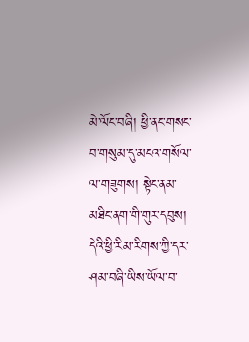མེ་ལོང་བཞི། ཕྱི་ནང་གསང་བ་གསུམ་དུ་མངའ་གསོལ་ལ་གཟུགས། སྟེང་ནམ་མཐིང་ནག་གི་གུར་དབུས། དེའི་ཕྱི་རིམ་རིགས་ཀྱི་དར་ཤམ་བཞི་ཡིས་ཡོལ་བ་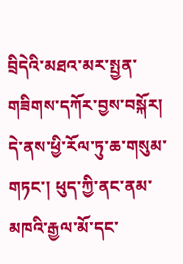བྲིདེའི་མཐའ་མར་སྤྱན་གཟིགས་དཀོར་བྱས་བསྐོར། དེ་ནས་ཕྱི་རོལ་ཏུ་ཆ་གསུམ་གཏང་། ཕུད་ཀྱི་ནང་ནམ་མཁའི་རྒྱལ་མོ་དང་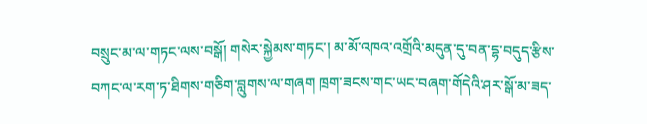བསྲུང་མ་ལ་གཏང་ལས་བསྒོ། གསེར་སྐྱེམས་གཏང་། མ་མོ་འཁའ་འགྲོའི་མདུན་དུ་བན་དྷ་བདུད་རྩིས་བཀང་ལ་རག་ཏ་ཐིགས་གཅིག་བླུགས་ལ་གཞག ཁྲག་ཟངས་གང་ཡང་བཞག་གོདེའི་ཤར་སྒོ་མ་ཟད་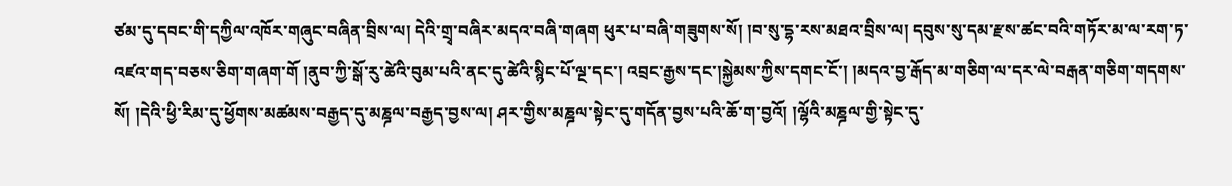ཙམ་དུ་དབང་གི་དཀྱིལ་འཁོར་གཞུང་བཞིན་བྲིས་ལ། དེའི་གྲྭ་བཞིར་མདའ་བཞི་གཞག ཕུར་པ་བཞི་གཟུགས་སོ། །བ་སུ་དྷ་རས་མཐའ་བྲིས་ལ། དབུས་སུ་དམ་རྫས་ཚང་བའི་གཏོར་མ་ལ་རག་ཏ་འཛའ་གད་བཅས་ཅིག་གཞག་གོ །ནུབ་ཀྱི་སྒོ་རུ་ཚེའི་བུམ་པའི་ནང་དུ་ཚེའི་སྙིང་པོ་ལྔ་དང་། འབྲང་རྒྱས་དང་།སྐྱེམས་ཀྱིས་དགང་ངོ་། །མདའ་བྱ་རྒོད་མ་གཅིག་ལ་དར་ལེ་བརྒན་གཅིག་གདགས་སོ། །དེའི་ཕྱི་རིམ་དུ་ཕྱོགས་མཚམས་བརྒྱད་དུ་མཎྜལ་བརྒྱད་བྱས་ལ། ཤར་གྱིས་མཎྜལ་སྟེང་དུ་གདོན་བྱས་པའི་ཆོ་ག་བྱའོ། །ལྷོའི་མཎྜལ་གྱི་སྟེང་དུ་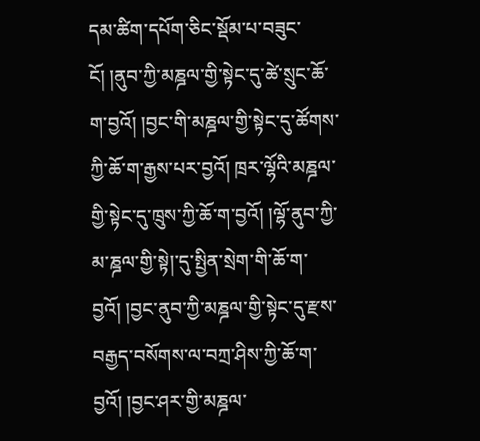དམ་ཚིག་དཔོག་ཅིང་སྡོམ་པ་བཟུང་ངོ། །ནུབ་ཀྱི་མཎྜལ་གྱི་སྟེང་དུ་ཚེ་སྲུང་ཆོ་ག་བྱའོ། །བྱང་གི་མཎྜལ་གྱི་སྟེང་དུ་ཚོགས་ཀྱི་ཆོ་ག་རྒྱས་པར་བྱའོ། ཁྲར་ལྷོའི་མཎྜལ་གྱི་སྟེང་དུ་ཁྲུས་ཀྱི་ཆོ་ག་བྱའོ། །ལྷོ་ནུབ་ཀྱི་མ་ཎྜལ་གྱི་སྟེ།་དུ་སྤྱིན་སྲེག་གི་ཆོ་ག་བྱའོ། །བྱང་ནུབ་ཀྱི་མཎྜལ་གྱི་སྟེང་དུ་རྫས་བརྒྱད་བསོགས་ལ་བཀྲ་ཤིས་ཀྱི་ཆོ་ག་བྱའོ། །བྱང་ཤར་གྱི་མཎྜལ་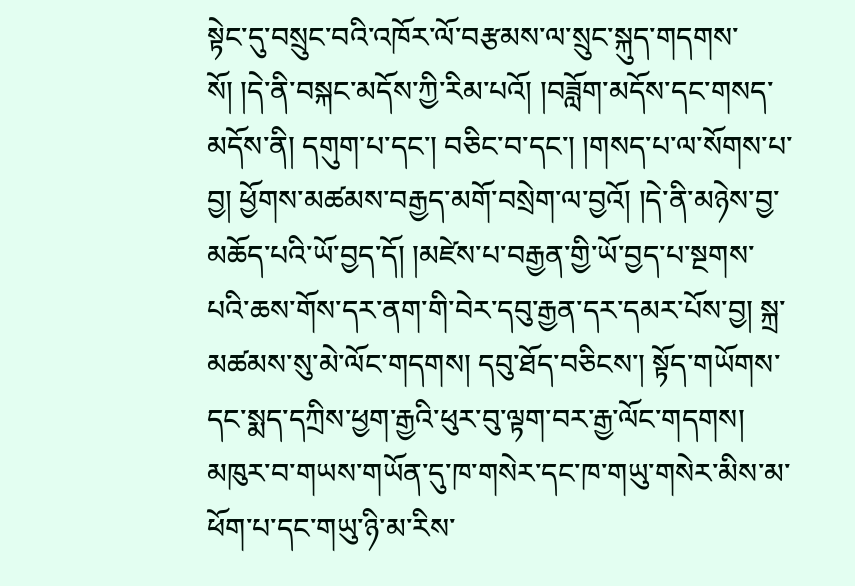སྟེང་དུ་བསྲུང་བའི་འཁོར་ལོ་བརྩམས་ལ་སྲུང་སྐུད་གདགས་སོ། །དེ་ནི་བསྐང་མདོས་ཀྱི་རིམ་པའོ། །བཟློག་མདོས་དང་གསད་མདོས་ནི། དགུག་པ་དང་། བཅིང་བ་དང་། །གསད་པ་ལ་སོགས་པ་བྱ། ཕྱོགས་མཚམས་བརྒྱད་མགོ་བསྲེག་ལ་བྱའོ། །དེ་ནི་མཉེས་བྱ་མཆོད་པའི་ཡོ་བྱད་དོ། །མཛེས་པ་བརྒྱན་གྱི་ཡོ་བྱད་པ་སྔགས་པའི་ཆས་གོས་དར་ནག་གི་བེར་དབུ་རྒྱན་དར་དམར་པོས་བྱ། སྐྲ་མཚམས་སུ་མེ་ལོང་གདགས། དབུ་ཐོད་བཅིངས་། སྟོད་གཡོགས་དང་སྨད་དཀྲིས་ཕྱག་རྒྱའི་ཕུར་བུ་ལྟག་བར་རྒྱ་ལོང་གདགས། མཁུར་བ་གཡས་གཡོན་དུ་ཁ་གསེར་དང་ཁ་གཡུ་གསེར་མིས་མ་ཕོག་པ་དང་གཡུ་ཉི་མ་རིས་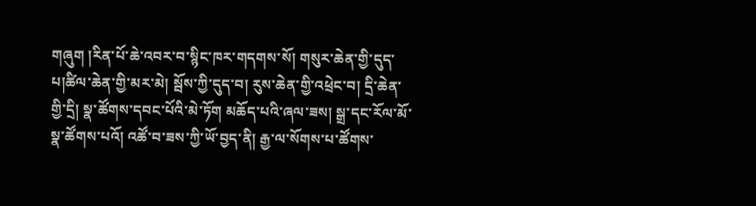གཞུག །རིན་པོ་ཆེ་འབར་བ་སྙིང་ཁར་གདགས་སོ། གསུར་ཆེན་གྱི་དུད་པ།ཚིལ་ཆེན་གྱི་མར་མེ། སྦོས་ཀྱི་དུད་བ། རུས་ཆེན་གྱི་འཕྲེང་བ། དྲི་ཆེན་གྱི་དྲི། སྣ་ཚོགས་དབང་པོའི་མེ་ཏོག མཆོད་པའི་ཞལ་ཟས། སྒྲ་དང་རོལ་མོ་སྣ་ཚོགས་པའོ། འཚོ་བ་ཟས་ཀྱི་ཡོ་བྱད་ནི། རྒྱ་ལ་སོགས་པ་ཚོགས་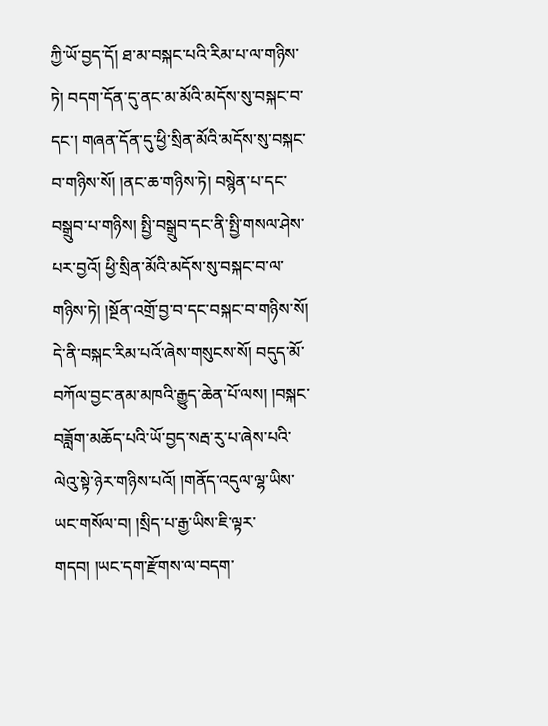ཀྱི་ཡོ་བྱད་དོ། ཐ་མ་བསྐང་པའི་རིམ་པ་ལ་གཉིས་ཏེ། བདག་དོན་དུ་ནང་མ་མོའི་མདོས་སུ་བསྐང་བ་དང་། གཞན་དོན་དུ་ཕྱི་སྲིན་མོའི་མདོས་སུ་བསྐང་བ་གཉིས་སོ། །ནང་ཆ་གཉིས་ཏེ། བསྙེན་པ་དང་བསྒྲུབ་པ་གཉིས། སྤྱི་བསྒྲུབ་དང་ནི་སྤྱི་གསལ་ཤེས་པར་བྱའོ། ཕྱི་སྲིན་མོའི་མདོས་སུ་བསྐང་བ་ལ་གཉིས་ཏེ། །སྔོན་འགྲོ་བྱ་བ་དང་བསྐང་བ་གཉིས་སོ། དེ་ནི་བསྐང་རིམ་པའོ་ཞེས་གསུངས་སོ། བདུད་མོ་བཀོལ་བྱང་ནམ་མཁའི་རྒྱུད་ཆེན་པོ་ལས། །བསྐང་བཟློག་མཆོད་པའི་ཡོ་བྱད་སརྦ་རུ་པ་ཞེས་པའི་ལེའུ་སྟེ་ཉེར་གཉིས་པའོ། །གནོད་འདུལ་ལྷ་ཡིས་ཡང་གསོལ་བ། །སྲིད་པ་རྒྱ་ཡིས་ཇི་ལྟར་གདབ། །ཡང་དག་རྫོགས་ལ་བདག་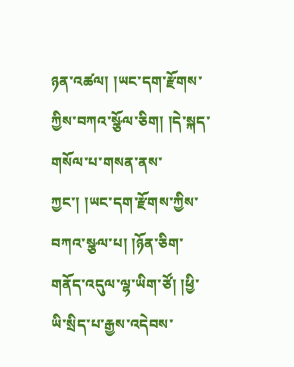ཉན་འཚལ། །ཡང་དག་རྫོགས་ཀྱིས་བཀའ་སྩོལ་ཅིག། །དེ་སྐད་གསོལ་པ་གསན་ནས་ཀྱང་། །ཡང་དག་རྫོགས་ཀྱིས་བཀའ་སྩལ་པ། །ཉོན་ཅིག་གནོད་འདུལ་ལྷ་ཡིག་ཙོ། །ཕྱི་ཡི་སྲིད་པ་རྒྱས་འདེབས་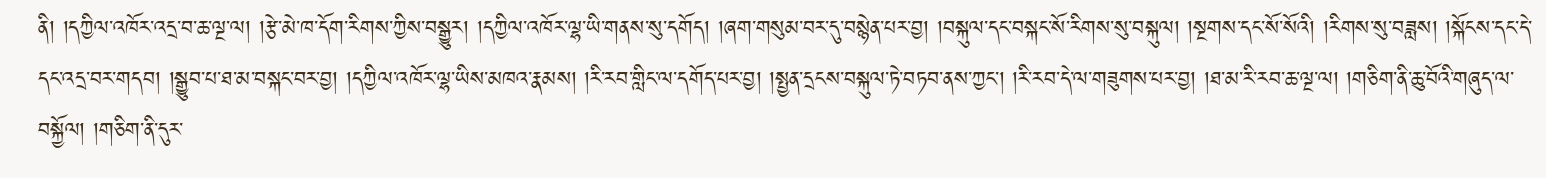ནི། །དཀྱིལ་འཁོར་འདྲ་བ་ཆ་ལྔ་ལ། །རྩེ་མེ་ཁ་དོག་རིགས་ཀྱིས་བསྒྱུར། །དཀྱིལ་འཁོར་ལྷ་ཡི་གནས་སུ་དགོད། །ཞག་གསུམ་བར་དུ་བསྙེན་པར་བྱ། །བསྐུལ་དང་བསྐང་སོ་རིགས་སུ་བསྐུལ། །སྔགས་དང་སོ་སོའི། །རིགས་སུ་བཟླས། །སྐོངས་དང་དེ་དང་འདྲ་བར་གདབ། །སྒྱུབ་པ་ཐ་མ་བསྐང་བར་བྱ། །དཀྱིལ་འཁོར་ལྷ་ཡིས་མཁའ་རྣམས། །རི་རབ་གླིང་ལ་དགོད་པར་བྱ། །སྤྱན་དྲངས་བསྐུལ་ཏེ་བཏབ་ནས་ཀྱང་། །རི་རབ་དེ་ལ་གཟུགས་པར་བྱ། །ཐ་མ་རི་རབ་ཆ་ལྔ་ལ། །གཅིག་ནི་ཆུ་བོའི་གཞུད་ལ་བསྐྱོལ། །གཅིག་ནི་དུར་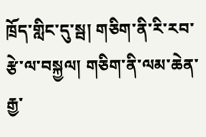ཁྲོད་གླིང་དུ་སྦ། གཅིག་ནི་རི་རབ་རྩེ་ལ་བསྐྱལ། གཅིག་ནི་ལམ་ཆེན་རྒྱ་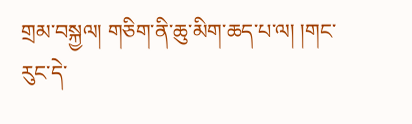གྲམ་བསྐྱལ། གཅིག་ནི་ཆུ་མིག་ཆད་པ་ལ། །གང་རུང་དེ་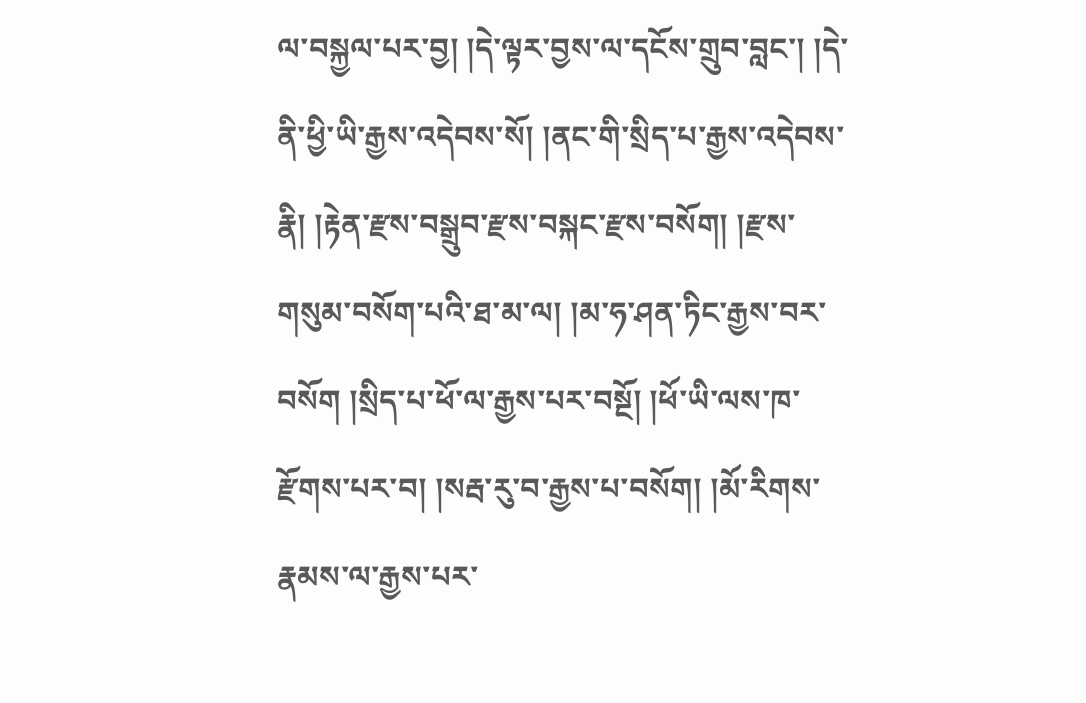ལ་བསྐྱལ་པར་བྱ། །དེ་ལྟར་བྱས་ལ་དངོས་གྲུབ་བླང་། །དེ་ནི་ཕྱི་ཡི་རྒྱས་འདེབས་སོ། །ནང་གི་སྲིད་པ་རྒྱས་འདེབས་རྣི། །རྟེན་རྫས་བསྒྲུབ་རྫས་བསྐང་རྫས་བསོག། །རྫས་གསུམ་བསོག་པའི་ཐ་མ་ལ། །མ་ཧ་ཤན་ཏིང་རྒྱས་བར་བསོག །སྲིད་པ་ཕོ་ལ་རྒྱས་པར་བསྔོ། །ཕོ་ཡི་ལས་ཁ་རྫོགས་པར་བ། །སརྦ་རུ་བ་རྒྱས་པ་བསོག། །མོ་རིགས་རྣམས་ལ་རྒྱས་པར་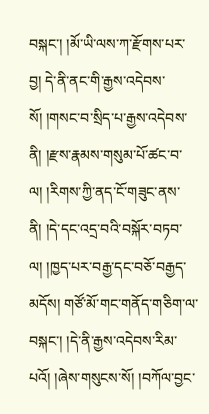བསྐང་། །མོ་ཡི་ལས་ཀ་རྫོགས་པར་བྱ། དེ་ནི་ནང་གི་རྒྱས་འདེབས་སོ། །གསང་བ་སྲིད་པ་རྒྱས་འདེབས་ནི། །རྫས་རྣམས་གསུམ་པོ་ཚང་བ་ལ། །རིགས་ཀྱི་ནད་ངོ་གཟུང་ནས་ནི། །དེ་དང་འདྲ་བའི་བསྐོར་བཏབ་ལ། །ཁྱད་པར་བརྒྱ་དང་བཅོ་བརྒྱད་མདོས། གཙོ་མོ་གང་གནོད་གཅིག་ལ་བསྐང་། །དེ་ནི་རྒྱས་འདེབས་རིམ་པའོ། །ཞེས་གསུངས་སོ། །བཀོལ་བྱང་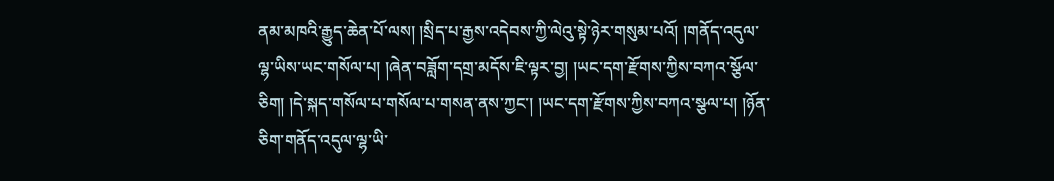ནམ་མཁའི་རྒྱུད་ཆེན་པོ་ལས། །སྲིད་པ་རྒྱས་འདེབས་ཀྱི་ལེའུ་སྟེ་ཉེར་གསུམ་པའོ། །གནོད་འདུལ་ལྷ་ཡིས་ཡང་གསོལ་པ། །ཞེན་བཟློག་དགྲ་མདོས་ཇི་ལྟར་བྱ། །ཡང་དག་རྫོགས་ཀྱིས་བཀའ་སྩོལ་ཅིག། །དེ་སྐད་གསོལ་པ་གསོལ་པ་གསན་ནས་ཀྱང་། །ཡང་དག་རྫོགས་ཀྱིས་བཀའ་སྩལ་པ། །ཉོན་ཅིག་གནོད་འདུལ་ལྷ་ཡི་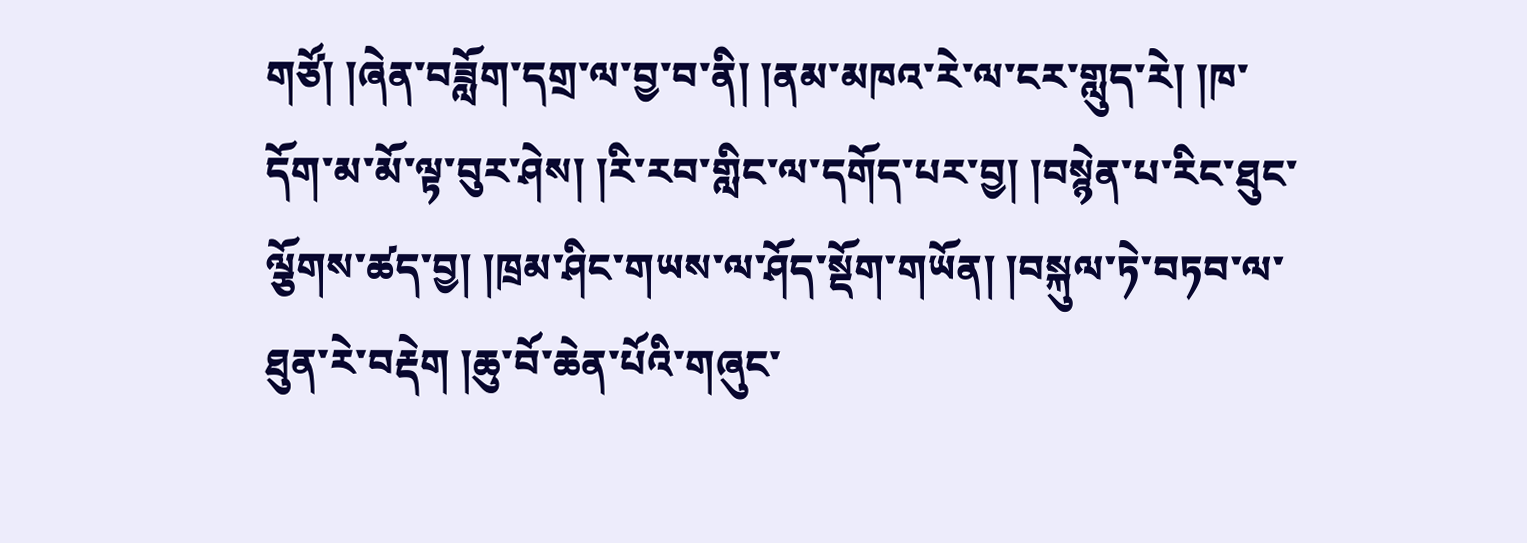གཙོ། །ཞེན་བཟློག་དགྲ་ལ་བྱ་བ་ནི། །ནམ་མཁའ་རེ་ལ་ངར་གླུད་རེ། །ཁ་དོག་མ་མོ་ལྟ་བུར་ཤེས། །རི་རབ་གླིང་ལ་དགོད་པར་བྱ། །བསྙེན་པ་རིང་ཐུང་ལྕོགས་ཚད་བྱ། །ཁྲམ་ཤིང་གཡས་ལ་ཤོད་སྡོག་གཡོན། །བསྐུལ་ཏེ་བཏབ་ལ་ཐུན་རེ་བརྡེག །ཆུ་བོ་ཆེན་པོའི་གཞུང་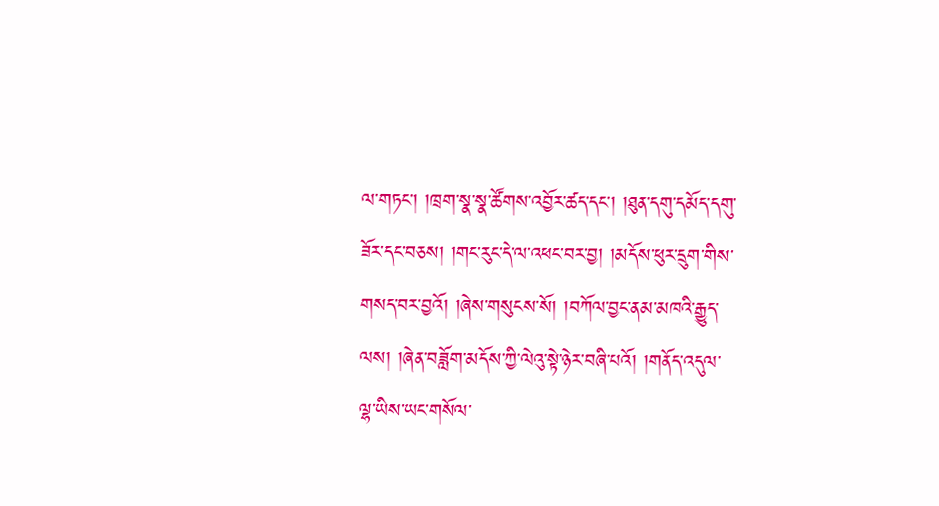ལ་གཏང་། །ཁྲག་སྣ་སྣ་ཚོགས་འབྱོར་ཚད་དང་། །ཐུན་དགུ་དམོད་དགུ་ཟོར་དང་བཅས། །གང་རུང་དེ་ལ་འཕང་བར་བྱ། །མདོས་ཕུར་དྲུག་གིས་གསད་བར་བྱའོ། །ཞེས་གསུངས་སོ། །བཀོལ་བྱང་ནམ་མཁའི་རྒྱུད་ལས། །ཞེན་བཟློག་མདོས་ཀྱི་ལེའུ་སྟེ་ཉེར་བཞི་པའོ། །གནོད་འདུལ་ལྷ་ཡིས་ཡང་གསོལ་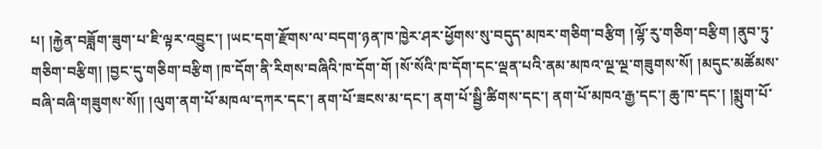པ། །རྐྱེན་བཟློག་ཟུག་པ་ཇི་ལྟར་འབྱུང་། །ཡང་དག་རྫོགས་ལ་བདག་ཉན་ཁ་ཁྱེར་ཤར་ཕྱོགས་སུ་བདུད་མཁར་གཅིག་བརྩིག །ལྷོ་རུ་གཅིག་བརྩིག །ནུབ་ཏུ་གཅིག་བརྩིག། །བྱང་དུ་གཅིག་བརྩིག །ཁ་དོག་ནི་རིགས་བཞིའི་ཁ་དོག་གོ །སོ་སོའི་ཁ་དོག་དང་ལྡན་པའི་ནམ་མཁའ་ལྔ་ལྔ་གཟུགས་སོ། །མདུང་མཚོམས་བཞི་བཞི་གཟུགས་སོ།། །ལུག་ནག་པོ་མཁལ་དཀར་དང་། ནག་པོ་ཟངས་མ་དང་། ནག་པོ་སྦྱི་ཚིགས་དང་། ནག་པོ་མཁའ་རྒྱ་དང་། ཆུ་ཁ་དང་། །སྨུག་པོ་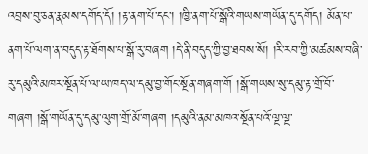འབྲས་བུ་ཅན་རྣམས་དགོད་དོ། །རྟ་ནག་པོ་དང་། །ཁྱི་ནག་པོ་སྒོའི་གཡས་གཡོན་དུ་དགོད། མོན་པ་ནག་པོ་ལག་ན་བདུད་རྟ་ཐོགས་པ་སྒོ་རུ་བཞག །དེ་ནི་བདུད་ཀྱི་བྱ་ཐབས་སོ། །རི་རབ་ཀྱི་མཚམས་བཞི་རུ་དམུའི་མཁར་སྔོན་པོ་ལ་ཡ་ཁད་ལ་དམུ་བྱ་གོང་སྔོན་གཞག་གོ །སྒོ་གཡས་སུ་དམུ་རྟ་གྲོ་བོ་གཞག །སྒོ་གཡོན་དུ་དམུ་ལུག་གྲོ་མོ་གཞག །དམུའི་ནམ་མཁའ་སྔོན་པའོ་ལྔ་ལྔ་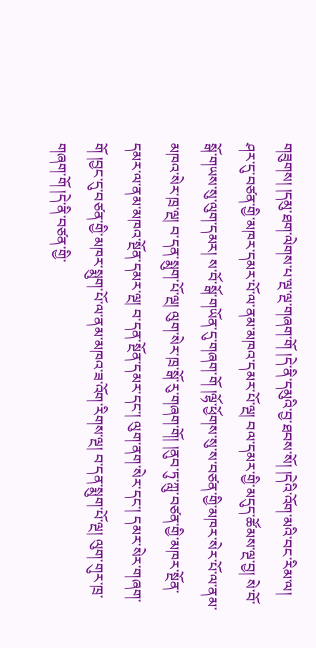གཟུགས། །དམུ་ཐག་ལེགས་པ་ལྔ་ལྔ་གཞག་གོ །དེ་ནི་དམུའི་བྱ་ཐབས་སོ། །དེའི་འོག་མའི་བང་རིམ་ལ། ཤར་དུ་བཙན་གྱི་མཁར་དམར་པོ་ལ་ནམ་མཁའ་དམར་པོ་ལྔ། བལ་དམར་གྱི་མདུད་ཚོམས་ལྔ་བྱ། སེ་བོ་སྒོ་གཡས་སུ་ལུག་དམར། ས་བོ་སྒོ་གཡོན་དུ་གཞག་གོ །ལྷོ་ཕྱོགས་སུ་ས་བཙན་གྱི་མཁར་སེར་པོ་ལ་ནམ་མཁའ་སེར་ཁྲ་ལྔ། བ་དན་སྨུག་པོ་ལྔ། ལུག་སེར་ཁྲ་སྒོ་རུ་གཞག་གོ། །ནུབ་ཏུ་ཀླུ་བཙན་གྱི་མཁར་སྔོན་དམར་ལ་ནམ་མཁའ་སྔོན་དམར་ལྔ། བ་དན་སྔོན་དམར་དང་། ལུག་ནག་སེར་དང་། དམར་སེར་གཞག་གོ །བྱང་དུ་བཙན་གྱི་མཁར་སྨུག་པོ་ལ་ནམ་མཁའ་ཟ་འོག་རིགས་ལྔ། བ་དན་སྨུག་པོ་ལྔ། ལུག་གུར་ཁྲ་གཞག་གོ །དེ་ནི་བཙན་གྱི་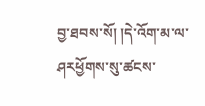བྱ་ཐབས་སོ། །དེ་འོག་མ་ལ་ཤརཕྱོགས་སུ་ཚངས་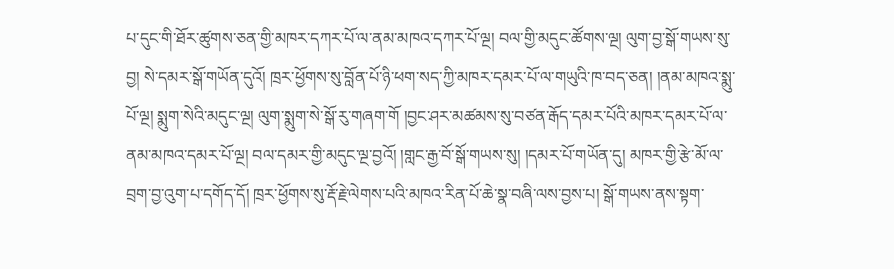པ་དུང་གི་ཐོར་ཚུགས་ཅན་གྱི་མཁར་དཀར་པོ་ལ་ནམ་མཁའ་དཀར་པོ་ལྔ། བལ་གྱི་མདུང་ཚོགས་ལྔ། ལུག་བྱ་སྒོ་གཡས་སུ་བྱ། སེ་དམར་སྒོ་གཡོན་དུའོ། ཁྲར་ཕྱོགས་སུ་བློན་པོ་ཉི་ཕག་སད་ཀྱི་མཁར་དམར་པོ་ལ་གཡུའི་ཁ་བད་ཅན། །ནམ་མཁའ་སྨུ་པོ་ལྔ། སྨུག་སེའི་མདུང་ལྔ། ལུག་སྨུག་སེ་སྒོ་རུ་གཞག་གོ །བྱང་ཤར་མཚམས་སུ་བཙན་རྒོད་དམར་པོའི་མཁར་དམར་པོ་ལ་ནམ་མཁའ་དམར་པོ་ལྔ། བལ་དམར་གྱི་མདུང་ལྔ་བྱའོ། །གླང་རྒྱ་བོ་སྒོ་གཡས་སུ། །དམར་པོ་གཡོན་དུ། མཁར་གྱི་རྩེ་མོ་ལ་བྲག་བྱ་འུག་པ་དགོད་དོ། ཁྲར་ཕྱོགས་སུ་རྡོ་རྗེ་ལེགས་པའི་མཁའ་རིན་པོ་ཆེ་སྣ་བཞི་ལས་བྱས་པ། སྒོ་གཡས་ནས་སྟག་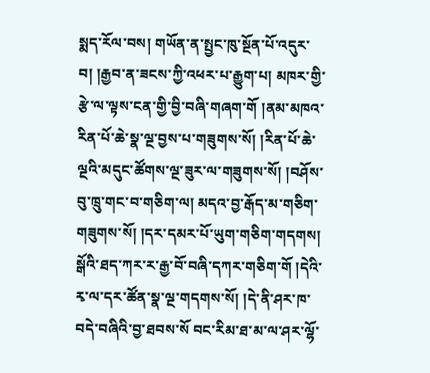སྨད་རོལ་བས། གཡོན་ན་སྤྱང་ཁུ་སྔོན་པོ་འདུར་བ། །རྒྱབ་ན་ཟངས་ཀྱི་འཕར་པ་རྒྱུག་པ། མཁར་གྱི་རྩེ་ལ་ལྟས་ངན་གྱི་བྱི་བཞི་གཞག་གོ །ནམ་མཁའ་རིན་པོ་ཆེ་སྣ་ལྔ་བྱས་པ་གཟུགས་སོ། །རིན་པོ་ཆེ་ལྔའི་མདུང་ཚོགས་ལྔ་ཟུར་ལ་གཟུགས་སོ། །བཤོས་བུ་ཁྲུ་གང་བ་གཅིག་ལ། མདའ་བྱ་རྒོད་མ་གཅིག་གཟུགས་སོ། །དར་དམར་པོ་ཡུག་གཅིག་གདགས། སྒོའི་ཐད་ཀར་ར་རྒྱ་བོ་བཞི་དཀར་གཅིག་གོ །དེའི་རྭ་ལ་དར་ཚོན་སྣ་ལྔ་གདགས་སོ། །དེ་ནི་ཤར་ཁ་བདེ་བཞིའི་བྱ་ཐབས་སོ བང་རིམ་ཐ་མ་ལ་ཤར་ལྷོ་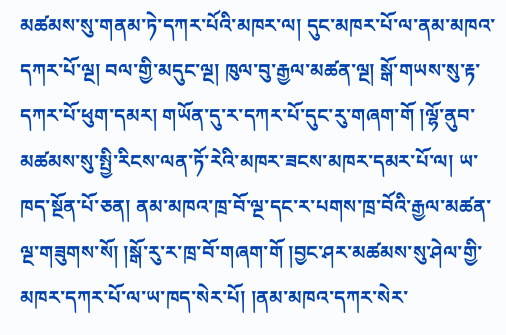མཚམས་སུ་གནམ་ཏེ་དཀར་པོའི་མཁར་ལ། དུང་མཁར་པོ་ལ་ནམ་མཁའ་དཀར་པོ་ལྔ། བལ་གྱི་མདུང་ལྔ། ཁུལ་བུ་རྒྱལ་མཚན་ལྔ། སྒོ་གཡས་སུ་རྟ་དཀར་པོ་ཕུག་དམར། གཡོན་དུ་ར་དཀར་པོ་དུང་རུ་གཞག་གོ །ལྷོ་ནུབ་མཚམས་སུ་སྤྱི་རིངས་ལན་ཏོ་རེའི་མཁར་ཟངས་མཁར་དམར་པོ་ལ། ཡ་ཁད་སྔོན་པོ་ཅན། ནམ་མཁའ་ཁྲ་བོ་ལྔ་དང་ར་པགས་ཁྲ་བོའི་རྒྱལ་མཚན་ལྔ་གཟུགས་སོ། །སྒོ་རུ་ར་ཁྲ་བོ་གཞག་གོ །བྱང་ཤར་མཚམས་སུ་ཤེལ་གྱི་མཁར་དཀར་པོ་ལ་ཡ་ཁད་སེར་པོ། །ནམ་མཁའ་དཀར་སེར་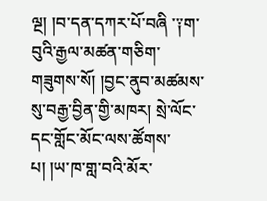ལྔ། །བ་དན་དཀར་པོ་བཞི ་༑ག་བུའི་རྒྱལ་མཚན་གཅིག་གཟུགས་སོ། །བྱང་ནུབ་མཚམས་སུ་བརྒྱ་བྱིན་གྱི་མཁར། སྲེ་ལོང་དང་གློང་མོང་ལས་ཚོགས་པ། །ཡ་ཁ་གླ་བའི་མོར་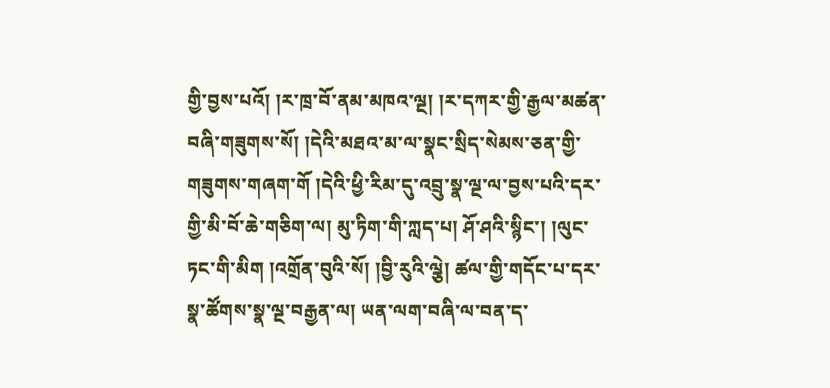གྱི་བྱས་པའོ། །ར་ཁྲ་བོ་ནམ་མཁའ་ལྔ། །ར་དཀར་གྱི་རྒྱལ་མཚན་བཞི་གཟུགས་སོ། །དེའི་མཐའ་མ་ལ་སྣང་སྲིད་སེམས་ཅན་གྱི་གཟུགས་གཞག་གོ །དེའི་ཕྱི་རིམ་དུ་འབྲུ་སྣ་ལྔ་ལ་བྱས་པའི་དར་གྱི་མི་བོ་ཆེ་གཅིག་ལ། མུ་ཏིག་གི་ཀླད་པ། ཤོ་ཤའི་སྙིང་། །ལུང་ཏང་གི་མིག །འགྲོན་བུའི་སོ། །བྱི་རུའི་ལྕེ། ཚལ་གྱི་གདོང་པ་དར་སྣ་ཚོགས་སྣ་ལྔ་བརྒྱན་ལ། ཡན་ལག་བཞི་ལ་བན་ད་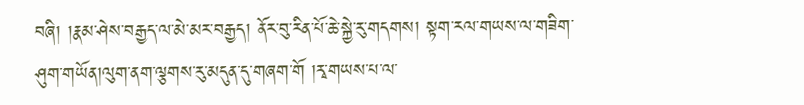བཞི། །རྣམ་ཤེས་བརྒྱད་ལ་མེ་མར་བརྒྱད། ནོར་བུ་རིན་པོ་ཆེ་སྐྱེ་རུ་གདགས། སྟག་རལ་གཡས་ལ་གཟིག་ཤུག་གཡོན།ལུག་ནག་ལྕགས་རུ་མདུན་དུ་གཞག་གོ །རྭ་གཡས་པ་ལ་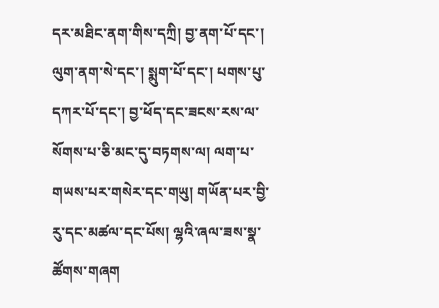དར་མཐིང་ནག་གིས་དཀྲི། བྱ་ནག་པོ་དང་། ལུག་ནག་སེ་དང་། སྨུག་པོ་དང་། པགས་པུ་དཀར་པོ་དང་། བྱ་ཕོད་དང་ཟངས་རས་ལ་སོགས་པ་ཅི་མང་དུ་བཏགས་ལ། ལག་པ་གཡས་པར་གསེར་དང་གཡུ། གཡོན་པར་བྱི་རུ་དང་མཚལ་དང་པོས། ལྷའི་ཞལ་ཟས་སྣ་ཚོགས་གཞག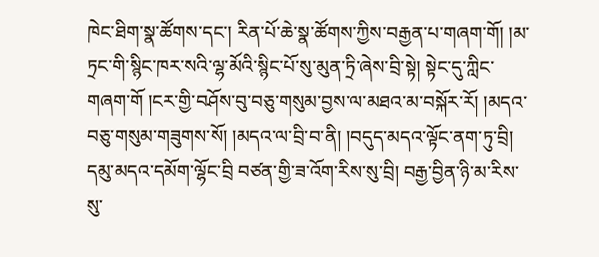ཁེང་ཐིག་སྣ་ཚོགས་དང་། རིན་པོ་ཆེ་སྣ་ཚོགས་ཀྱིས་བརྒྱན་པ་གཞག་གོ། །མ་ཏྲང་གི་སྙིང་ཁར་སའི་ལྷ་མོའི་སྙིང་པོ་སུ་མུན་ཏྲི་ཞེས་བྲི་སྟེ། སྟེང་དུ་ཀླིང་གཞག་གོ །ངར་གྱི་བཤོས་བུ་བཅུ་གསུམ་བྱས་ལ་མཐའ་མ་བསྐོར་རོ། །མདའ་བཅུ་གསུམ་གཟུགས་སོ། །མདའ་ལ་བྲི་བ་ནི། །བདུད་མདའ་ལྟོང་ནག་ཏུ་བྲི། དམུ་མདའ་དམོག་ལྷོང་བྲི བཙན་གྱི་ཟ་འོག་རིས་སུ་བྲི། བརྒྱ་བྱིན་ཉི་མ་རིས་སུ་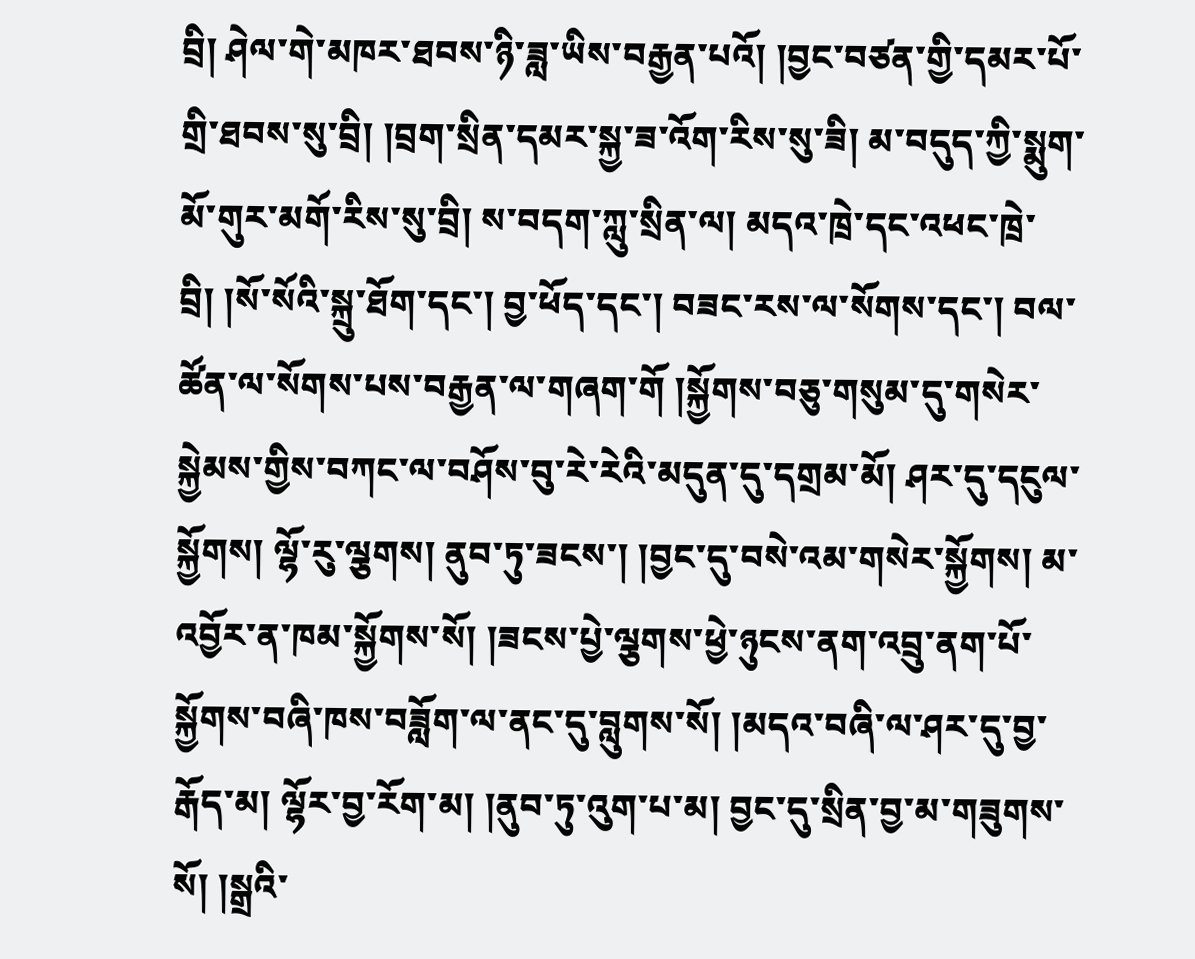བྲི། ཤེལ་གེ་མཁར་ཐབས་ཉི་ཟླ་ཡིས་བརྒྱན་པའོ། །བྱང་བཙན་གྱི་དམར་པོ་གྲི་ཐབས་སུ་བྲི། །བྲག་སྲིན་དམར་སྐྱ་ཟ་འོག་རིས་སུ་ཟི། མ་བདུད་ཀྱི་སྨུག་མོ་གུར་མགོ་རིས་སུ་བྲི། ས་བདག་ཀླུ་སྲིན་ལ། མདའ་ཁྲེ་དང་འཕང་ཁྲེ་བྲི། །སོ་སོའི་སྐྲུ་ཐོག་དང་། བྱ་ཕོད་དང་། བཟང་རས་ལ་སོགས་དང་། བལ་ཚོན་ལ་སོགས་པས་བརྒྱན་ལ་གཞག་གོ །སྐྱོགས་བཅུ་གསུམ་དུ་གསེར་སྐྱེམས་གྱིས་བཀང་ལ་བཤོས་བུ་རེ་རེའི་མདུན་དུ་དགྲམ་མོ། ཤར་དུ་དངུལ་སྐྱོགས། ལྷོ་རུ་ལྕགས། ནུབ་ཏུ་ཟངས་། །བྱང་དུ་བསེ་འམ་གསེར་སྐྱོགས། མ་འབྱོར་ན་ཁམ་སྐྱོགས་སོ། །ཟངས་པྱེ་ལྕགས་ཕྱེ་ཉུངས་ནག་འབྲུ་ནག་པོ་སྐྱོགས་བཞི་ཁས་བཟློག་ལ་ནང་དུ་བླུགས་སོ། །མདའ་བཞི་ལ་ཤར་དུ་བྱ་རྒོད་མ། ལྷོར་བྱ་རོག་མ། །ནུབ་ཏུ་འུག་པ་མ། བྱང་དུ་སྲིན་བྱ་མ་གཟུགས་སོ། །སྒྲའི་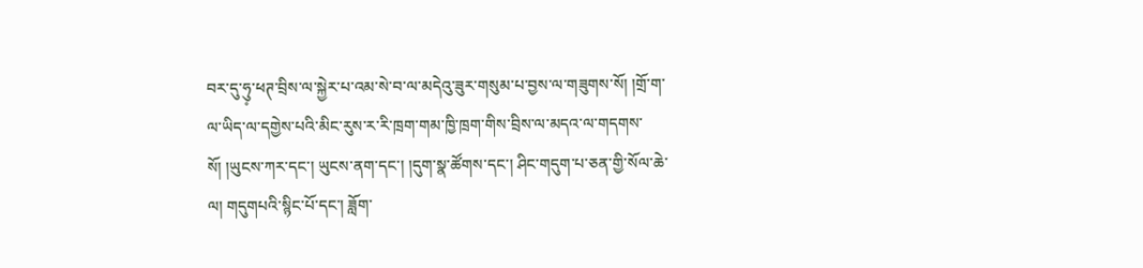བར་དུ་ཧུ༷་ཕཊ་བྲིས་ལ་སྐྱེར་པ་འམ་སེ་བ་ལ་མདེའུ་ཟུར་གསུམ་པ་བྱས་ལ་གཟུགས་སོ། །གྲོ་ག་ལ་ཡིད་ལ་དགྱེས་པའི་མིང་རུས་ར་རི་ཁྲག་གམ་ཁྱི་ཁྲག་གིས་བྲིས་ལ་མདའ་ལ་གདགས་སོ། །ཡུངས་ཀར་དང་། ཡུངས་ནག་དང་། །དུག་སྣ་ཚོགས་དང་། ཤིང་གདུག་པ་ཅན་གྱི་སོལ་ཆེ་ལ། གདུགཔའི་སྙིང་པོ་དང་། ཟློག་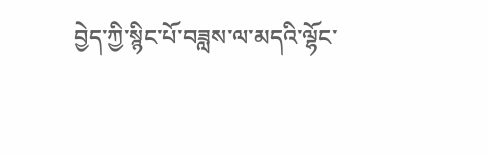བྱེད་ཀྱི་སྙིང་པོ་བཟླས་ལ་མདའི་ལྷོང་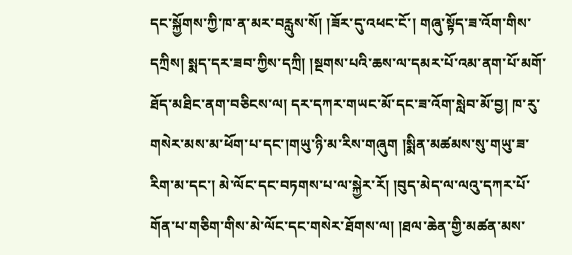དང་སྐྱོགས་ཀྱི་ཁ་ན་མར་བརླུས་སོ། །ཟོར་དུ་འཕང་ངོ་། གཞུ་སྟོད་ཟ་འོག་གིས་དཀྲིས། སྨད་དར་ཟབ་ཀྱིས་དཀྲི། །སྔགས་པའི་ཆས་ལ་དམར་པོ་འམ་ནག་པོ་མགོ་ཐོད་མཐིང་ནག་བཅིངས་ལ། དར་དཀར་གཡང་མོ་དང་ཟ་འོག་སླེབ་མོ་བྱ། ཁ་རུ་གསེར་མས་མ་ཕོག་པ་དང་།གཡུ་ཉི་མ་རིས་གཞུག །སྨིན་མཚམས་སུ་གཡུ་ཟ་རིག་མ་དང་། མེ་ལོང་དང་བཏགས་པ་ལ་སྐྱེར་རོ། །བུད་མེད་ལ་ལའུ་དཀར་པོ་གོན་པ་གཅིག་གིས་མེ་ལོང་དང་གསེར་ཐོགས་ལ། །ཐལ་ཆེན་གྱི་མཚན་མས་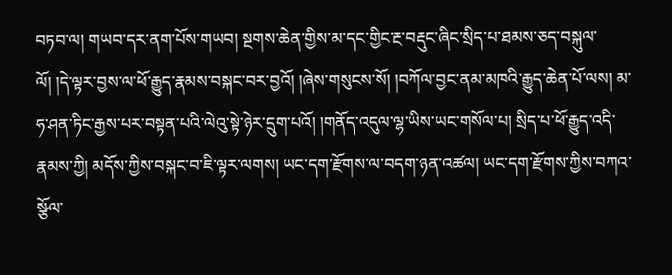བཏབ་ལ། གཡབ་དར་ནག་པོས་གཡབ། སྔགས་ཆེན་གྱིས་མ་དང་གྱིང་རྔ་བརྡུང་ཞིང་སྲིད་པ་ཐམས་ཅད་བསྐུལ་ལོ། །དེ་ལྟར་བྱས་ལ་ཕོ་རྒྱུད་རྣམས་བསྐང་བར་བྱའོ། །ཞེས་གསུངས་སོ། །བཀོལ་བྱང་ནམ་མཁའི་རྒྱུད་ཆེན་པོ་ལས། མ་ཧ་ཤན་ཏིང་རྒྱས་པར་བསྟན་པའི་ལེའུ་སྟེ་ཉེར་དྲུག་པའོ། །གནོད་འདུལ་ལྷ་ཡིས་ཡང་གསོལ་པ། སྲིད་པ་ཕོ་རྒྱུད་འདི་རྣམས་ཀྱི། མདོས་ཀྱིས་བསྐང་བ་ཇི་ལྟར་ལགས། ཡང་དག་རྫོགས་ལ་བདག་ཉན་འཚལ། ཡང་དག་རྫོགས་ཀྱིས་བཀའ་སྩོལ་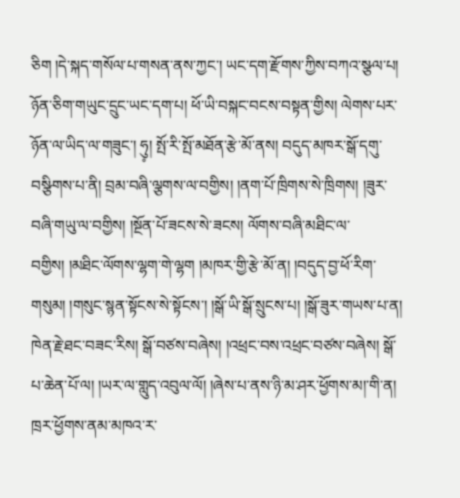ཅིག །དེ་སྐད་གསོལ་པ་གསན་ནས་ཀྱང་། ཡང་དག་རྫོགས་ཀྱིས་བཀའ་སྩལ་པ། ཉོན་ཅིག་གཡུང་དྲུང་ཡང་དག་པ། ཕོ་ཡི་བསྐང་བངས་བསྟན་གྱིས། ལེགས་པར་ཉོན་ལ་ཡིད་ལ་གཟུང་། ཧུ༷། སྤོ་རི་སྤོ་མཐོན་རྩེ་མོ་ནས། བདུད་མཁར་སྒོ་དགུ་བསྩིགས་པ་ནི། བྲམ་བཞི་ལྕགས་ལ་བགྱིས། །ནག་པོ་ཁྲིགས་སེ་ཁྲིགས། །ཟུར་བཞི་གཡུ་ལ་བགྱིས། །སྔོན་པོ་ཟངས་སེ་ཟངས། ལོགས་བཞི་མཐིང་ལ་བགྱིས། །མཐིང་ལོགས་ལྷག་གེ་ལྷག །མཁར་གྱི་རྩེ་མོ་ན། །བདུད་བྱ་ཕོ་རིག་གསུམ། །གསུང་སྙན་སྟོངས་སེ་སྟོངས་། །སྒོ་ཡི་སྒོ་སྲུངས་པ། །སྒོ་ཟུར་གཡས་པ་ན། ཁེན་རྗེ་ཐང་བཟང་རིས། སྒོ་བཙས་བཞེས། །འཕྲང་བས་འཕྲང་བཙས་བཞེས། སྒོ་པ་ཆེན་པོ་ལ། །ཡར་ལ་གླུད་འབུལ་ལོ། །ཞེས་པ་ནས་ཉི་མ་ཤར་ཕྱོགས་མ།་གི་ན། ཁྲར་ཕྱོགས་ནམ་མཁའ་ར་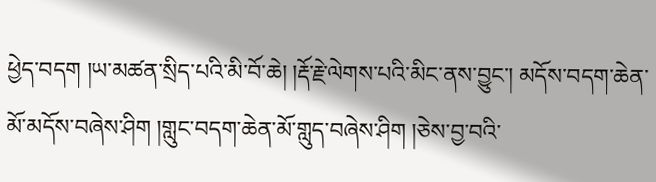ཕྱེད་བདག །ཡ་མཚན་སྲིད་པའི་མི་བོ་ཆེ། །རྡོ་རྗེ་ལེགས་པའི་མིང་ནས་བྱུང་། མདོས་བདག་ཆེན་མོ་མདོས་བཞེས་ཤིག །གླུང་བདག་ཆེན་མོ་གླུད་བཞེས་ཤིག །ཅེས་བྱ་བའི་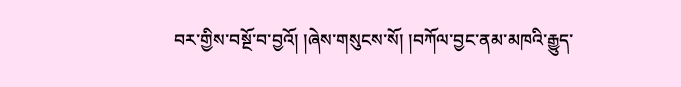བར་གྱིས་བསྔོ་བ་བྱའོ། །ཞེས་གསུངས་སོ། །བཀོལ་བྱང་ནམ་མཁའི་རྒྱུད་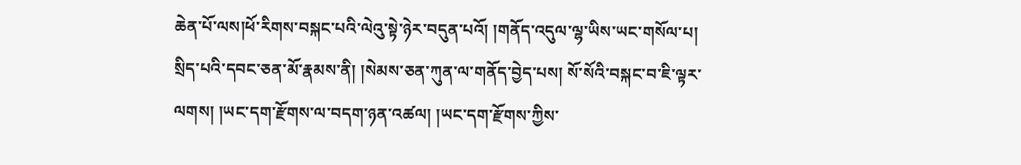ཆེན་པོ་ལས།ཕོ་རིགས་བསྐང་པའི་ལེའུ་སྟེ་ཉེར་བདུན་པའོ། །གནོད་འདུལ་ལྷ་ཡིས་ཡང་གསོལ་པ། སྲིད་པའི་དབང་ཅན་མོ་རྣམས་ནི། །སེམས་ཅན་ཀུན་ལ་གནོད་བྱེད་པས། སོ་སོའི་བསྐང་བ་ཇི་ལྟར་ལགས། །ཡང་དག་རྫོགས་ལ་བདག་ཉན་འཚལ། །ཡང་དག་རྫོགས་ཀྱིས་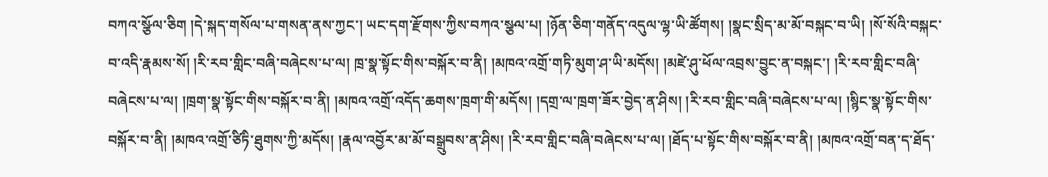བཀའ་སྩོལ་ཅིག །དེ་སྐད་གསོལ་པ་གསན་ནས་ཀྱང་། ཡང་དག་རྫོགས་ཀྱིས་བཀའ་སྩལ་པ། །ཉོན་ཅིག་གནོད་འདུལ་ལྷ་ཡི་ཚོགས། །སྣང་སྲིད་མ་མོ་བསྐང་བ་ཡི། །སོ་སོའི་བསྐང་བ་འདི་རྣམས་སོ། །རི་རབ་གླིང་བཞི་བཞེངས་པ་ལ། ཁྲ་སྣ་སྟོང་གིས་བསྐོར་བ་ནི། །མཁའ་འགྲོ་གཏི་མུག་ཤ་ཡི་མདོས། །མཛེ་ཤུ་ཕོལ་འབྲས་བྱུང་ན་བསྐང་། །རི་རབ་གླིང་བཞི་བཞེངས་པ་ལ། །ཁྲག་སྣ་སྟོང་གིས་བསྐོར་བ་ནི། །མཁའ་འགྲོ་འདོད་ཆགས་ཁྲག་གི་མདོས། །དགྲ་ལ་ཁྲག་ཟོར་བྱེད་ན་ཤིས། །རི་རབ་གླིང་བཞི་བཞེངས་པ་ལ། །སྙིང་སྣ་སྟོང་གིས་བསྐོར་བ་ནི། །མཁའ་འགྲོ་ཙིཏི་ཐུགས་ཀྱི་མདོས། །རྣལ་འབྱོར་མ་མོ་བསྒྲུབས་ན་ཤིས། །རི་རབ་གླིང་བཞི་བཞེངས་པ་ལ། །ཐོད་པ་སྟོང་གིས་བསྐོར་བ་ནི། །མཁའ་འགྲོ་བན་ད་ཐོད་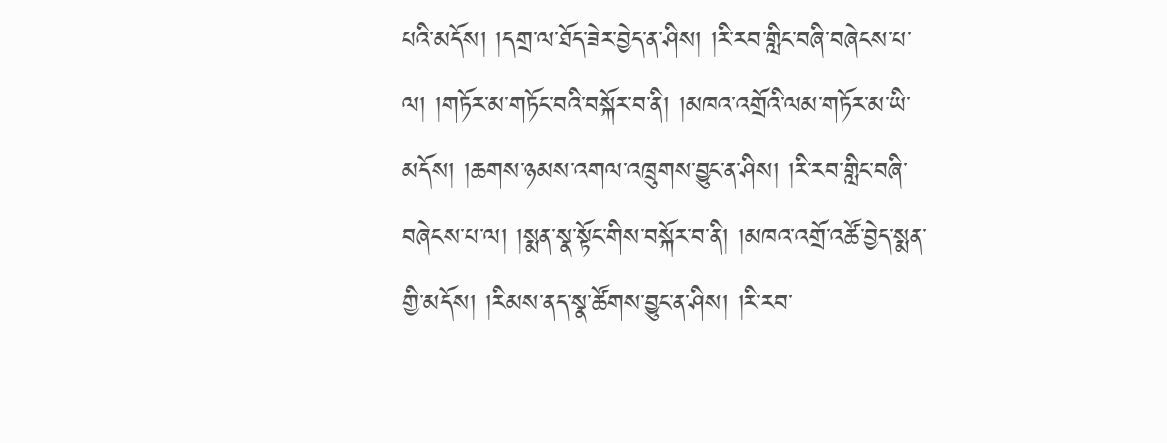པའི་མདོས། །དགྲ་ལ་ཐོད་ཟེར་བྱེད་ན་ཤིས། །རི་རབ་གླིང་བཞི་བཞེངས་པ་ལ། །གཏོར་མ་གཏོང་བའི་བསྐོར་བ་ནི། །མཁའ་འགྲོའི་ལམ་གཏོར་མ་ཡི་མདོས། །ཆགས་ཉམས་འགལ་འཁྲུགས་བྱུང་ན་ཤིས། །རི་རབ་གླིང་བཞི་བཞེངས་པ་ལ། །སྨན་སྣ་སྟོང་གིས་བསྐོར་བ་ནི། །མཁའ་འགྲོ་འཚོ་བྱེད་སྨན་གྱི་མདོས། །རིམས་ནད་སྣ་ཚོགས་བྱུང་ན་ཤིས། །རི་རབ་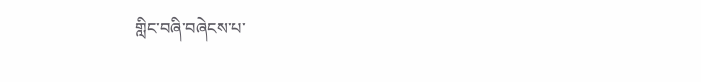གླིང་བཞི་བཞེངས་པ་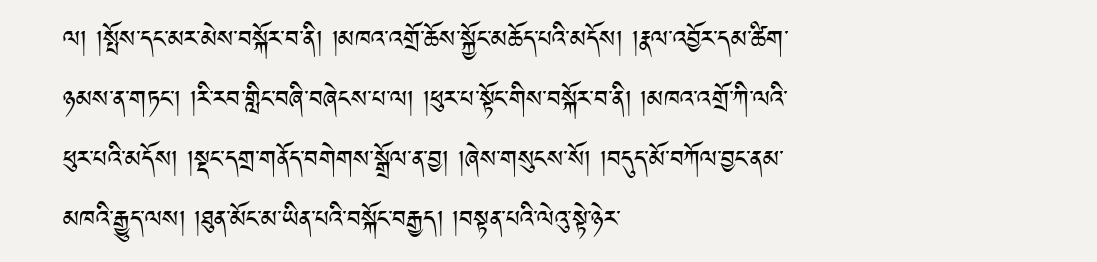ལ། །སྤོས་དང་མར་མེས་བསྐོར་བ་ནི། །མཁའ་འགྲོ་ཆོས་སྐྱོང་མཆོད་པའི་མདོས། །རྣལ་འབྱོར་དམ་ཚིག་ཉམས་ན་གཏང་། །རི་རབ་གླིང་བཞི་བཞེངས་པ་ལ། །ཕུར་པ་སྟོང་གིས་བསྐོར་བ་ནི། །མཁའ་འགྲོ་ཀི་ལའི་ཕུར་པའི་མདོས། །སྡང་དགྲ་གནོད་བགེགས་སྒྲོལ་ན་བྱ། །ཞེས་གསུངས་སོ། །བདུད་མོ་བཀོལ་བྱང་ནམ་མཁའི་རྒྱུད་ལས། །ཐུན་མོང་མ་ཡིན་པའི་བསྐོང་བརྒྱད། །བསྟན་པའི་ལེའུ་སྟེ་ཉེར་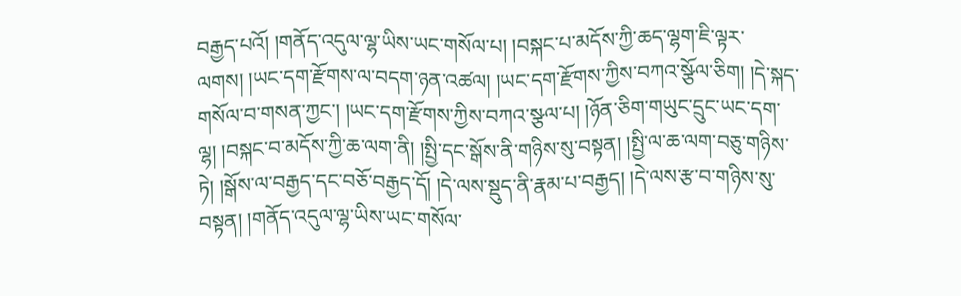བརྒྱད་པའོ། །གནོད་འདུལ་ལྷ་ཡིས་ཡང་གསོལ་པ། །བསྐང་པ་མདོས་ཀྱི་ཆད་ལྷག་ཇི་ལྟར་ལགས། །ཡང་དག་རྫོགས་ལ་བདག་ཉན་འཚལ། །ཡང་དག་རྫོགས་ཀྱིས་བཀའ་སྩོལ་ཅིག། །དེ་སྐད་གསོལ་བ་གསན་ཀྱང་། །ཡང་དག་རྫོགས་ཀྱིས་བཀའ་སྩལ་པ། །ཉོན་ཅིག་གཡུང་དྲུང་ཡང་དག་ལྷ། །བསྐང་བ་མདོས་ཀྱི་ཆ་ལག་ནི། །སྤྱི་དང་སྒོས་ནི་གཉིས་སུ་བསྟན། །སྤྱི་ལ་ཆ་ལག་བཅུ་གཉིས་ཏེ། །སྒོས་ལ་བརྒྱད་དང་བཅོ་བརྒྱད་དོ། །དེ་ལས་སྡུད་ནི་རྣམ་པ་བརྒྱད། །དེ་ལས་རྩ་བ་གཉིས་སུ་བསྟན། །གནོད་འདུལ་ལྷ་ཡིས་ཡང་གསོལ་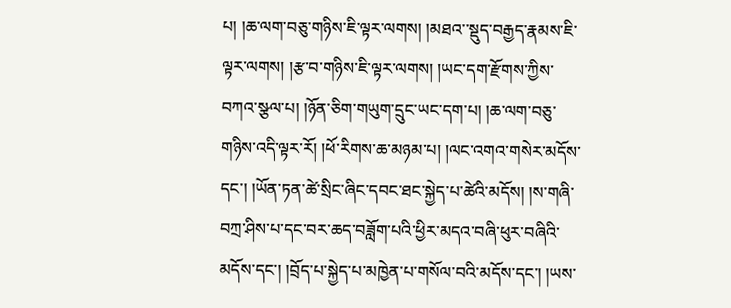པ། །ཆ་ལག་བཅུ་གཉིས་ཇི་ལྟར་ལགས། །མཐའ་་སྡུད་བརྒྱད་རྣམས་ཇི་ལྟར་ལགས། །རྩ་བ་གཉིས་ཇི་ལྟར་ལགས། །ཡང་དག་རྫོགས་ཀྱིས་བཀའ་སྩལ་པ། །ཉོན་ཅིག་གཡུག་དྲུང་ཡང་དག་པ། །ཆ་ལག་བཅུ་གཉིས་འདི་ལྟར་རོ། །ཕོ་རིགས་ཆ་མཉམ་པ། །ལང་འགའ་གསེར་མདོས་དང་། །ཡོན་ཏན་ཚེ་སྲིང་ཞིང་དབང་ཐང་སྐྱེད་པ་ཚེའི་མདོས། །ས་གཞི་བཀྲ་ཤིས་པ་དང་བར་ཆད་བཟློག་པའི་ཕྱིར་མདའ་བཞི་ཕུར་བཞིའི་མདོས་དང་། །བྲོད་པ་སྐྱེད་པ་མཁྱེན་པ་གསོལ་བའི་མདོས་དང་། །ཡས་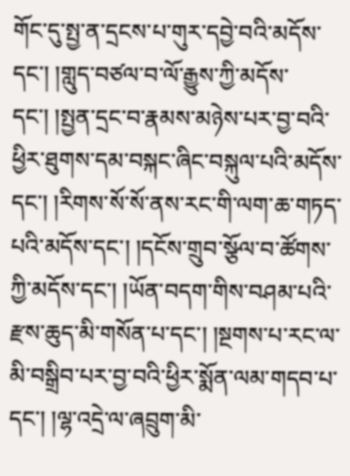གོང་དུ་སྤྱ་ན་དྲངས་པ་གུར་དབྱེ་བའི་མདོས་དང་། །གླུད་བཙལ་བ་ལོ་རྒྱུས་ཀྱི་མདོས་དང་། །སྤྱན་དྲང་བ་རྣམས་མཉེས་པར་བྱ་བའི་ཕྱིར་ཐུགས་དམ་བསྐང་ཞིང་བསྐུལ་པའི་མདོས་དང་། །རིགས་སོ་སོ་ནས་རང་གི་ལག་ཆ་གཏད་པའི་མདོས་དང་། །དངོས་གྲུབ་སྩོལ་བ་ཚོགས་ཀྱི་མདོས་དང་། །ཡོན་བདག་གིས་བཤམ་པའི་རྫས་ཆུད་མི་གསོན་པ་དང་། །སྔགས་པ་རང་ལ་མི་བསྒྲིབ་པར་བྱ་བའི་ཕྱིར་སྨོན་ལམ་གདབ་པ་དང་། །ལྷ་འདྲེ་ལ་ཞབྲུག་མི་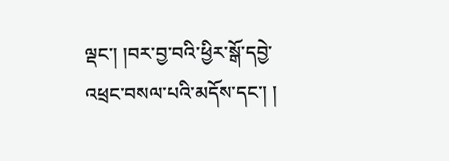ལྡང་། །བར་བྱ་བའི་ཕྱིར་སྒོ་དབྱེ་འཕྲང་བསལ་པའི་མདོས་དང་། །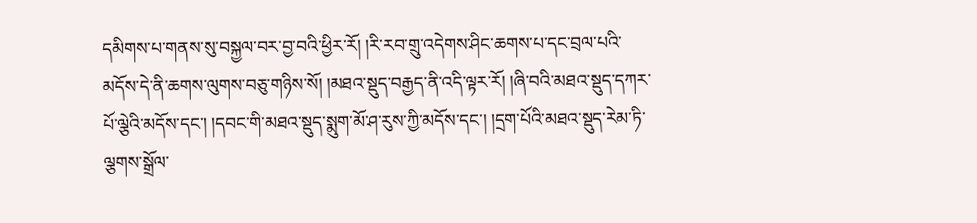དམིགས་པ་གནས་སུ་བསྐྱལ་བར་བྱ་བའི་ཕྱིར་རོ། །རི་རབ་གྲུ་འདེགས་ཤིང་ཆགས་པ་དང་བྲལ་པའི་མདོས་དེ་ནི་ཆགས་ལུགས་བཅུ་གཉིས་སོ། །མཐའ་སྡུད་བརྒྱད་ནི་འདི་ལྟར་རོ། །ཞི་བའི་མཐའ་སྡུད་དཀར་པོ་ལྕེའི་མདོས་དང་། །དབང་གི་མཐའ་སྡུད་སྨུག་མོ་ཤ་རུས་ཀྱི་མདོས་དང་། །དྲག་པོའི་མཐའ་སྡུད་རེམ་ཏི་ལྕགས་སྒྲོལ་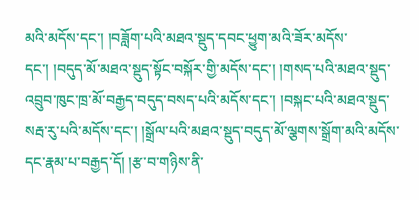མའི་མདོས་དང་། །བཟློག་པའི་མཐའ་སྡུད་དབང་ཕྱུག་མའི་ཟོར་མདོས་དང་། །བདུད་མོ་མཐའ་སྡུད་སྟོང་བསྐོར་གྱི་མདོས་དང་། །གསད་པའི་མཐའ་སྡུད་འབྲུབ་ཁུང་ཁྲ་མོ་བརྒྱད་བདུད་བསད་པའི་མདོས་དང་། །བསྐང་པའི་མཐའ་སྡུད་སརྦ་རུ་པའི་མདོས་དང་། །སྒྲོལ་པའི་མཐའ་སྡུད་བདུད་མོ་ལྕགས་སྒྲོག་མའི་མདོས་དང་རྣམ་པ་བརྒྱད་དོ། །རྩ་བ་གཉིས་ནི་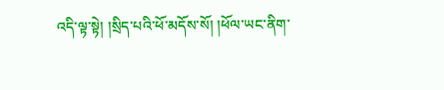འདི་ལྟ་སྟེ། །སྲིད་པའི་ཕོ་མདོས་སོ། །ཕོལ་ཡང་ནིག་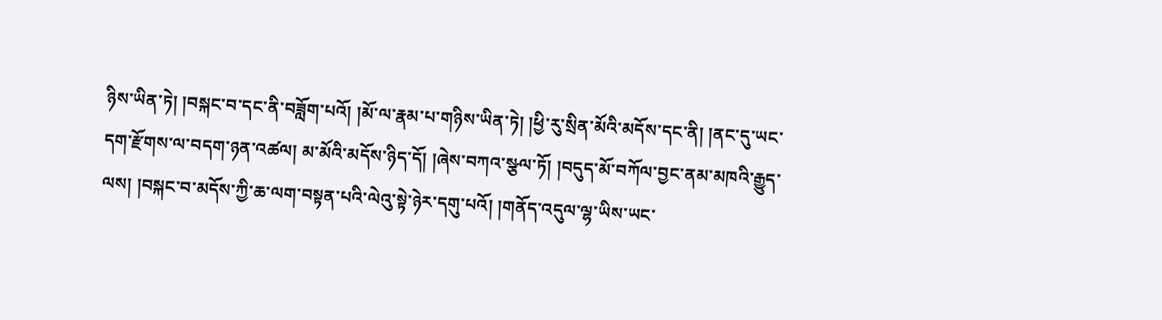ཉིས་ཡིན་ཏེ། །བསྐང་བ་དང་ནི་བཟློག་པའོ། །མོ་ལ་རྣམ་པ་གཉིས་ཡིན་ཏེ། །ཕྱི་རུ་སྲིན་མོའི་མདོས་དང་ནི། །ནང་དུ་ཡང་དག་རྫོགས་ལ་བདག་ཉན་འཚལ། མ་མོའི་མདོས་ཉིད་དོ། །ཞེས་བཀའ་སྩལ་ཏོ། །བདུད་མོ་བཀོལ་བྱང་ནམ་མཁའི་རྒྱུད་ལས། །བསྐང་བ་མདོས་ཀྱི་ཆ་ལག་བསྟན་པའི་ལེའུ་སྟེ་ཉེར་དགུ་པའོ། །གནོད་འདུལ་ལྷ་ཡིས་ཡང་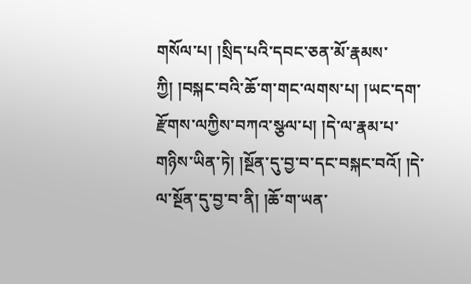གསོལ་པ། །སྲིད་པའི་དབང་ཅན་མོ་རྣམས་ཀྱི། །བསྐང་བའི་ཆོ་ག་གང་ལགས་པ། །ཡང་དག་རྫོགས་ལཀྱིས་བཀའ་སྩལ་པ། །དེ་ལ་རྣམ་པ་གཉིས་ཡིན་ཏེ། །སྔོན་དུ་བྱ་བ་དང་བསྐང་བའོ། །དེ་ལ་སྔོན་དུ་བྱ་བ་ནི། །ཆོ་ག་ཡན་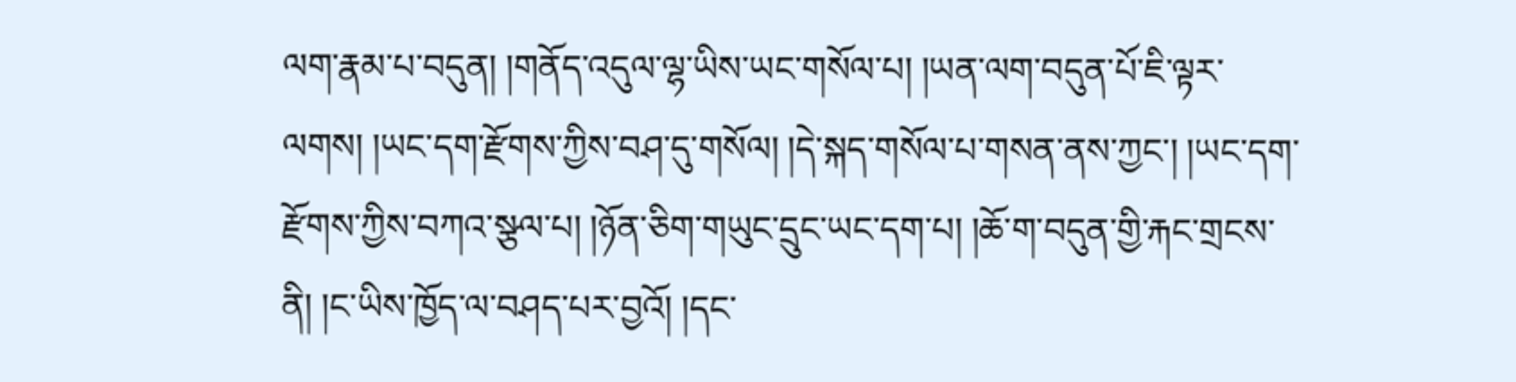ལག་རྣམ་པ་བདུན། །གནོད་འདུལ་ལྷ་ཡིས་ཡང་གསོལ་པ། །ཡན་ལག་བདུན་པོ་ཇི་ལྟར་ལགས། །ཡང་དག་རྫོགས་ཀྱིས་བཤ་དུ་གསོལ། །དེ་སྐད་གསོལ་པ་གསན་ནས་ཀྱང་། །ཡང་དག་རྫོགས་ཀྱིས་བཀའ་སྩལ་པ། །ཉོན་ཅིག་གཡུང་དྲུང་ཡང་དག་པ། །ཆོ་ག་བདུན་གྱི་རྐང་གྲངས་ནི། །ང་ཡིས་ཁྱོད་ལ་བཤད་པར་བྱའོ། །དང་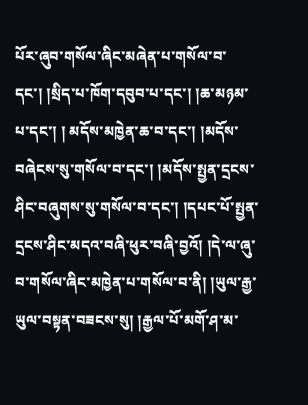པོར་ཞུབ་གསོལ་ཞིང་མཞེན་པ་གསོལ་བ་དང་། །སྲིད་པ་ཁོག་དབུབ་པ་དང་། །ཆ་མཉམ་པ་དང་། ། མདོས་མཁྱེན་ཆ་བ་དང་། །མདོས་བཞེངས་སུ་གསོལ་བ་དང་། །མདོས་སྤྱན་དྲངས་ཤིང་བཞུགས་སུ་གསོལ་བ་དང་། །དཔང་པོ་སྤྱན་དྲངས་ཤིང་མདའ་བཞི་ཕུར་བཞི་བྱའོ། །དེ་ལ་ཞུ་བ་གསོལ་ཞིང་མཁྱེན་པ་གསོལ་བ་ནི། །ཡུལ་རྒྱ་ཡུལ་བསྟན་བཟངས་སུ། །རྒྱལ་པོ་མགོ་ཤ་མ་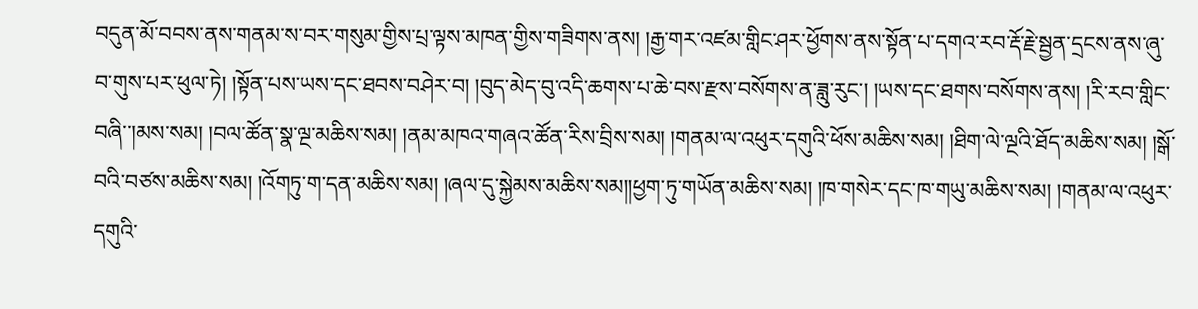བདུན་མོ་བབས་ནས་གནམ་ས་བར་གསུམ་གྱིས་པྲ་ལྟས་མཁན་གྱིས་གཟིགས་ནས། །རྒྱ་གར་འཛམ་གླིང་ཤར་ཕྱོགས་ནས་སྟོན་པ་དགའ་རབ་རྡོ་རྗེ་སྦྱན་དྲངས་ནས་ཞུ་བ་གུས་པར་ཕུལ་ཏེ། །སྟོན་པས་ཡས་དང་ཐབས་བཤེར་བ། །བུད་མེད་བུ་འདི་ཆགས་པ་ཆེ་བས་རྫས་བསོགས་ན་ཟླུ་རུང་། །ཡས་དང་ཐགས་བསོགས་ནས། །རི་རབ་གླིང་བཞི་་།མས་སམ། །བལ་ཚོན་སྣ་ལྔ་མཆིས་སམ། །ནམ་མཁའ་གཞའ་ཚོན་རིས་བྲིས་སམ། །གནམ་ལ་འཕུར་དགུའི་ཕོས་མཆིས་སམ། །ཐིག་ལེ་ལྔའི་ཐོད་མཆིས་སམ། །སྒོ་བའི་བཙས་མཆིས་སམ། །འོགཏུ་ག་དན་མཆིས་སམ། །ཞལ་དུ་སྐྱེམས་མཆིས་སམ།།ཕྱག་ཏུ་གཡོན་མཆིས་སམ། །ཁ་གསེར་དང་ཁ་གཡུ་མཆིས་སམ། །གནམ་ལ་འཕུར་དགུའི་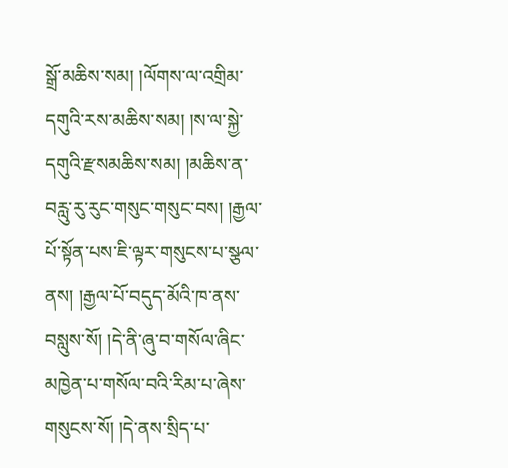སྒྲོ་མཆིས་སམ། །ལོགས་ལ་འགྲིམ་དགུའི་རས་མཆིས་སམ། །ས་ལ་སྐྱེ་དགུའི་རྫསམཆིས་སམ། །མཆིས་ན་བརླུ་རུ་རུང་གསུང་གསུང་བས། །རྒྱལ་པོ་སྟོན་པས་ཇི་ལྟར་གསུངས་པ་སྩལ་ནས། །རྒྱལ་པོ་བདུད་མོའི་ཁ་ནས་བསླུས་སོ། །དེ་ནི་ཞུ་བ་གསོལ་ཞིང་མཁྱེན་པ་གསོལ་བའི་རིམ་པ་ཞེས་གསུངས་སོ། །དེ་ནས་སྲིད་པ་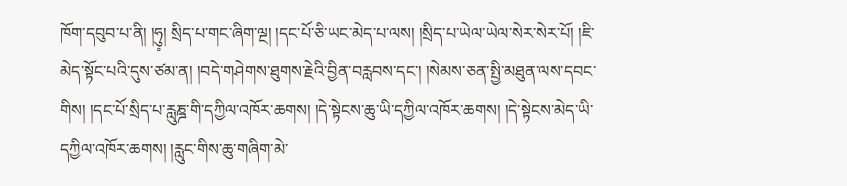ཁོག་དབུབ་པ་ནི། །ཧུ༷། སྲིད་པ་གང་ཞིག་ལྔ། །དང་པོ་ཅི་ཡང་མེད་པ་ལས། །སྲིད་པ་ཡེལ་ཡེལ་སེར་སེར་པོ། །ཇི་མེད་སྟོང་པའི་དུས་ཙམ་ན། །བདེ་གཤེགས་ཐུགས་རྗེའི་བྱིན་བརླབས་དང་། །སེམས་ཅན་སྤྱི་མཐུན་ལས་དབང་གིས། །དང་པོ་སྲིད་པ་རླུཎྜ་གི་དཀྱིལ་འཁོར་ཆགས། །དེ་སྟེངས་ཆུ་ཡི་དཀྱིལ་འཁོར་ཆགས། །དེ་སྟེངས་མེད་ཡི་དཀྱིལ་འཁོར་ཆགས། །རླུང་གིས་ཆུ་གཞིག་མེ་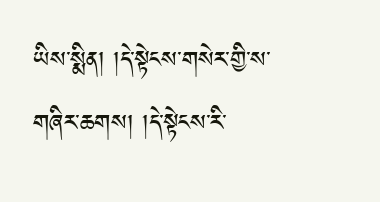ཡིས་སྨིན། །དེ་སྟེངས་གསེར་གྱི་ས་གཞིར་ཆགས། །དེ་སྟེངས་རི་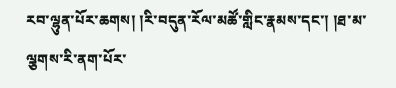རབ་ལྷུན་པོར་ཆགས། །རི་བདུན་རོལ་མཚོ་གླིང་རྣམས་དང་། །ཐ་མ་ལྕགས་རི་ནག་པོར་